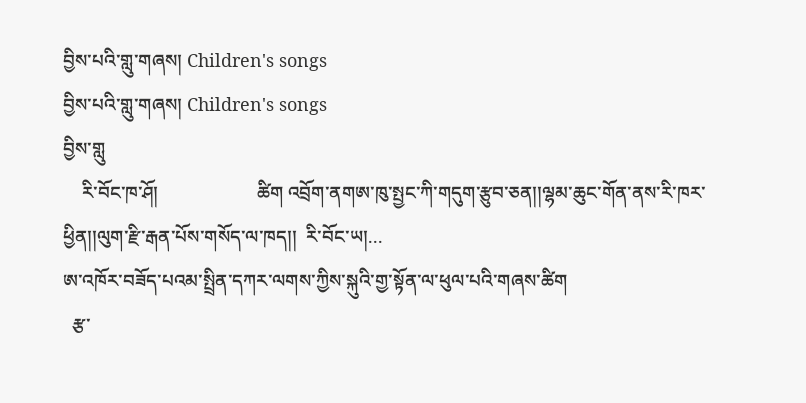བྱིས་པའི་གླུ་གཞས། Children's songs
བྱིས་པའི་གླུ་གཞས། Children's songs
བྱིས་གླུ
    རི་བོང་ཁ་ཤོ།                     ཚིག འབྲོག་ནགཨ་ཁུ་སྤྱང་ཀི་གདུག་རྩུབ་ཅན།།ལྷམ་ཆུང་གོན་ནས་རི་ཁར་ཕྱིན།།ལུག་རྫི་རྒན་པོས་གསོད་ལ་ཁད།།  རི་བོང་ཡ།...
ཨ་འཁོར་བཟོད་པའམ་སྤྲིན་དཀར་ལགས་ཀྱིས་སྐུའི་གྱ་སྟོན་ལ་ཕུལ་པའི་གཞས་ཚིག
  རྩ་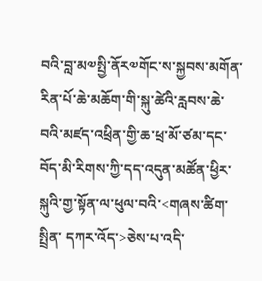བའི་བླ་མ༧སྤྱི་ནོར༧གོང་ས་སྐྱབས་མགོན་རིན་པོ་ཆེ་མཆོག་གི་སྐུ་ཚེའི་རླབས་ཆེ་བའི་མཛད་འཕྲིན་གྱི་ཆ་ཕྲ་མོ་ཙམ་དང་བོད་མི་རིགས་ཀྱི་དད་འདུན་མཚོན་ཕྱིར་སྐུའི་གྱ་སྟོན་ལ་ཕུལ་བའི་<གཞས་ཚིག་སྤྲིན་ དཀར་འོད་>ཅེས་པ་འདི་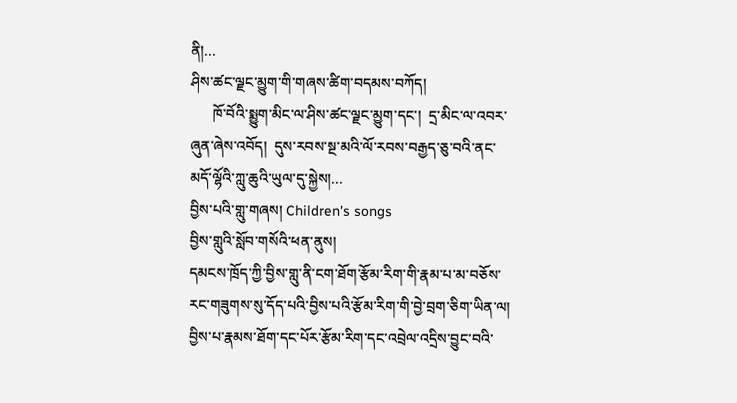ནི།...
ཤིས་ཚང་ལྗང་མྱུག་གི་གཞས་ཚིག་བདམས་བཀོད།
      ཁོ་བོའི་སྨྱུག་མིང་ལ་ཤིས་ཚང་ལྗང་མྱུག་དང་།  དྲ་མིང་ལ་འབར་ཞུན་ཞེས་འབོད།  དུས་རབས་སྔ་མའི་ལོ་རབས་བརྒྱད་ཅུ་བའི་ནང་མདོ་ལྷོའི་ཀླུ་ཆུའི་ཡུལ་དུ་སྐྱེས།...
བྱིས་པའི་གླུ་གཞས། Children's songs
བྱིས་གླུའི་སློབ་གསོའི་ཕན་ནུས།
དམངས་ཁྲོད་ཀྱི་བྱིས་གླུ་ནི་ངག་ཐོག་རྩོམ་རིག་གི་རྣམ་པ་མ་བཅོས་རང་གཟུགས་སུ་དོད་པའི་བྱིས་པའི་རྩོམ་རིག་གི་བྱེ་བྲག་ཅིག་ཡིན་ལ། བྱིས་པ་རྣམས་ཐོག་དང་པོར་རྩོམ་རིག་དང་འབྲེལ་འདྲིས་བྱུང་བའི་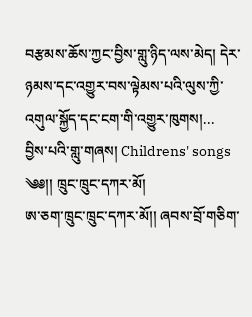བརྩམས་ཆོས་ཀྱང་བྱིས་གླུ་ཉིད་ལས་མེད། དེར་ཉམས་དང་འགྱུར་བས་ལྟེམས་པའི་ལུས་ཀྱི་འགུལ་སྐྱོད་དང་ངག་གི་འགྱུར་ཁུགས།...
བྱིས་པའི་གླུ་གཞས། Childrens' songs
༄༅།། ཁྲུང་ཁྲུང་དཀར་མོ།
ཨ་ཅག་ཁྲུང་ཁྲུང་དཀར་མོ།། ཞབས་བྲོ་གཅིག་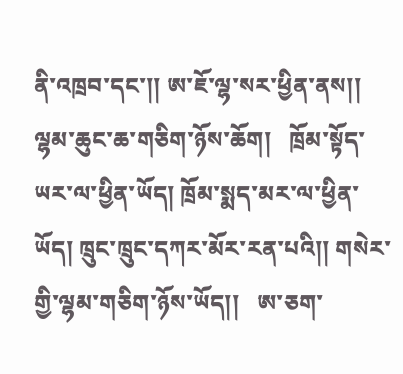ནི་འཁྲབ་དང་།། ཨ་ཇོ་ལྷ་སར་ཕྱིན་ནས།། ལྷམ་ཆུང་ཆ་གཅིག་ཉོས་ཆོག།   ཁྲོམ་སྟོད་ཡར་ལ་ཕྱིན་ཡོད། ཁྲོམ་སྨད་མར་ལ་ཕྱིན་ཡོད། ཁྲུང་ཁྲུང་དཀར་མོར་རན་པའི།། གསེར་གྱི་ལྷམ་གཅིག་ཉོས་ཡོད།།   ཨ་ཅག་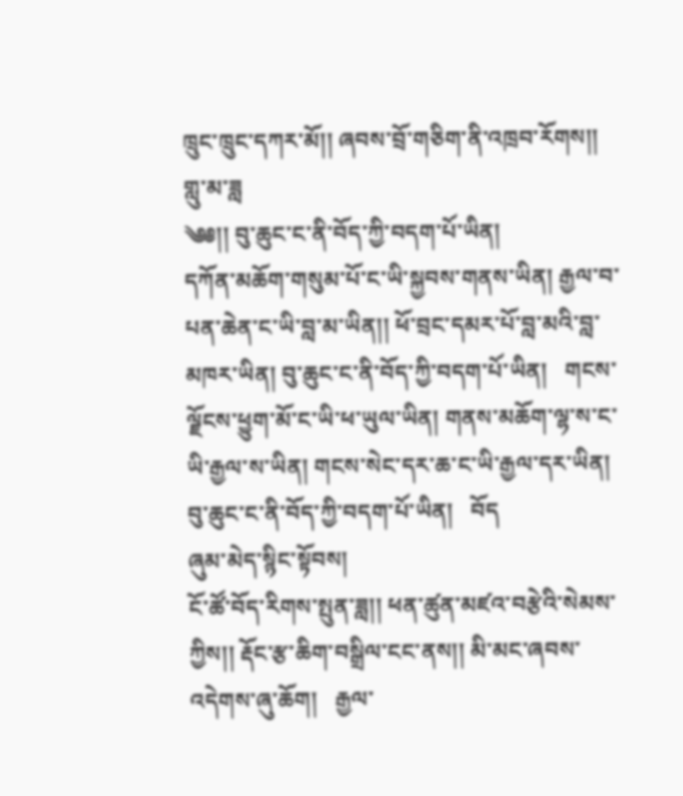ཁྲུང་ཁྲུང་དཀར་མོ།། ཞབས་བྲོ་གཅིག་ནི་འཁྲབ་རོགས།། གླུ་མ་ཟླ
༄༅།། བུ་ཆུང་ང་ནི་བོད་ཀྱི་བདག་པོ་ཡིན།
དཀོན་མཆོག་གསུམ་པོ་ང་ཡི་སྐྱབས་གནས་ཡིན། རྒྱལ་བ་པན་ཆེན་ང་ཡི་བླ་མ་ཡིན།། ཕོ་བྲང་དམར་པོ་བླ་མའི་བླ་མཁར་ཡིན། བུ་ཆུང་ང་ནི་བོད་ཀྱི་བདག་པོ་ཡིན།   གངས་ལྗོངས་ཕྱུག་མོ་ང་ཡི་ཕ་ཡུལ་ཡིན། གནས་མཆོག་ལྷ་ས་ང་ཡི་རྒྱལ་ས་ཡིན། གངས་སེང་དར་ཆ་ང་ཡི་རྒྱལ་དར་ཡིན། བུ་ཆུང་ང་ནི་བོད་ཀྱི་བདག་པོ་ཡིན།   བོད
ཞུམ་མེད་སྙིང་སྟོབས།
ངོ་ཚོ་བོད་རིགས་སྤུན་ཟླ།། ཕན་ཚུན་མཛའ་བརྩེའི་སེམས་ཀྱིས།། རྡོང་རྩ་ཆིག་བསྒྲིལ་ངང་ནས།། མི་མང་ཞབས་འདེགས་ཞུ་ཆོག།   རྒྱལ་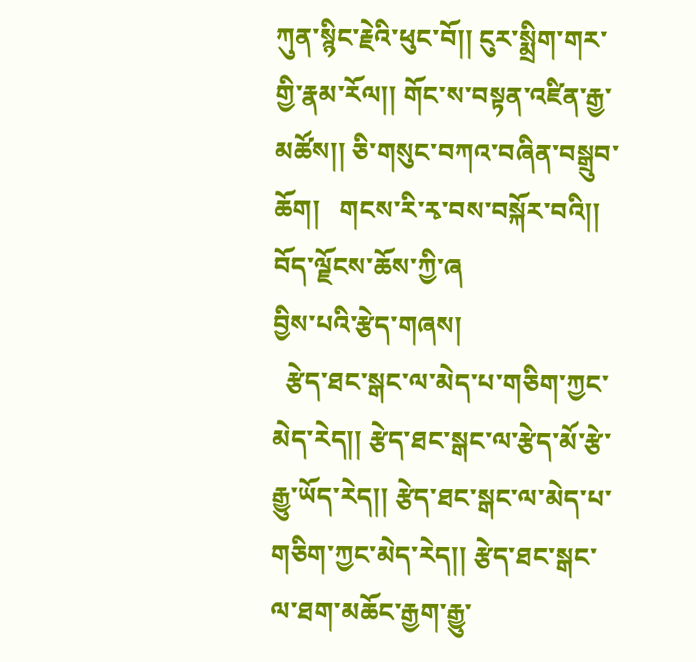ཀུན་སྙིང་རྗེའི་ཕུང་བོ།། ངུར་སྨྲིག་གར་གྱི་རྣམ་རོལ།། གོང་ས་བསྟན་འཛིན་རྒྱ་མཚོས།། ཅི་གསུང་བཀའ་བཞིན་བསྒྲུབ་ཆོག།   གངས་རི་རྭ་བས་བསྐོར་བའི།། བོད་ལྗོངས་ཆོས་ཀྱི་ཞ
བྱིས་པའི་རྩེད་གཞས།
  རྩེད་ཐང་སྒང་ལ་མེད་པ་གཅིག་ཀྱང་མེད་རེད།། རྩེད་ཐང་སྒང་ལ་རྩེད་མོ་རྩེ་རྒྱུ་ཡོད་རེད།། རྩེད་ཐང་སྒང་ལ་མེད་པ་གཅིག་ཀྱང་མེད་རེད།། རྩེད་ཐང་སྒང་ལ་ཐག་མཆོང་རྒྱག་རྒྱུ་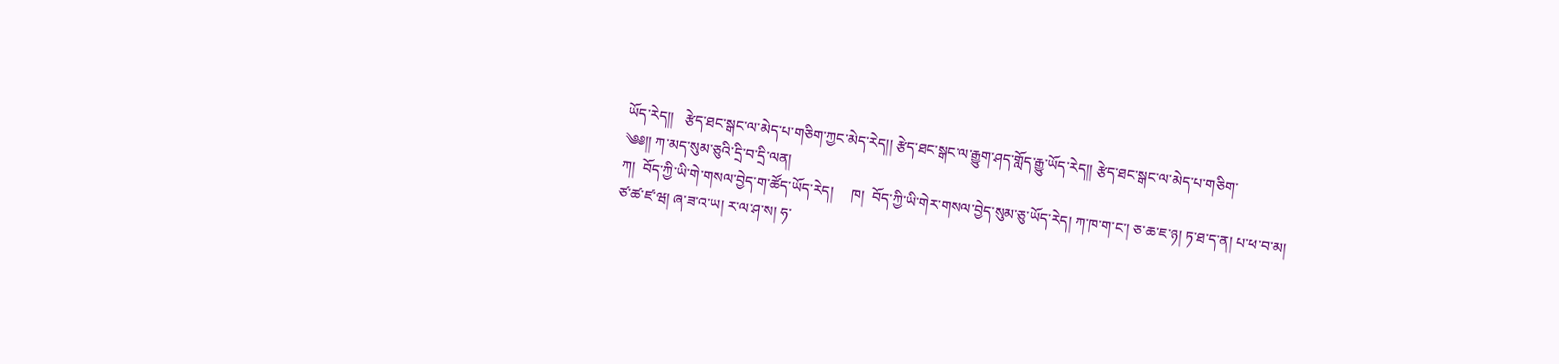ཡོད་རེད།།   རྩེད་ཐང་སྒང་ལ་མེད་པ་གཅིག་ཀྱང་མེད་རེད།། རྩེད་ཐང་སྒང་ལ་རྒྱུག་ཤད་གློད་རྒྱུ་ཡོད་རེད།། རྩེད་ཐང་སྒང་ལ་མེད་པ་གཅིག་
༄༅།། ཀ་མད་སུམ་ཅུའི་དྲི་བ་དྲི་ལན།
ཀ།  བོད་ཀྱི་ཡི་གེ་གསལ་བྱེད་ག་ཚོད་ཡོད་རེད།     ཁ།  བོད་ཀྱི་ཡི་གེར་གསལ་བྱེད་སུམ་ཅུ་ཡོད་རེད། ཀ་ཁ་ག་ང་། ཅ་ཆ་ཇ་ཉ། ཏ་ཐ་ད་ན། པ་ཕ་བ་མ།  ཙ་ཚ་ཛ་ཝ། ཞ་ཟ་འ་ཡ། ར་ལ་ཤ་ས། ཧ་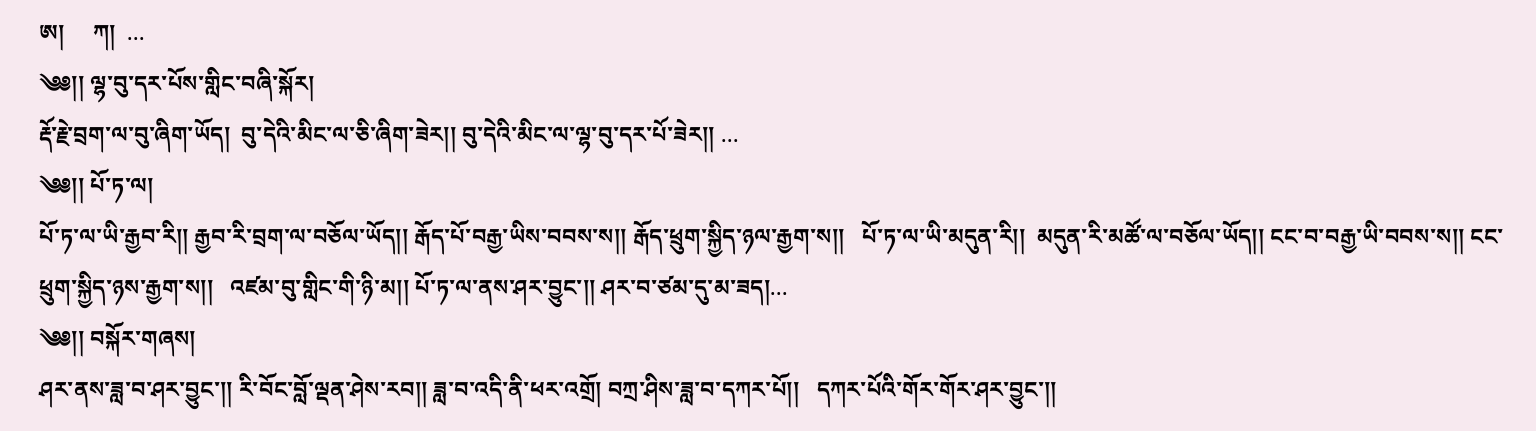ཨ།     ཀ།  ...
༄༅།། ལྷ་བུ་དར་པོས་གླིང་བཞི་སྐོར།
རྡོ་རྗེ་བྲག་ལ་བུ་ཞིག་ཡོད།  བུ་དེའི་མིང་ལ་ཅི་ཞིག་ཟེར།། བུ་དེའི་མིང་ལ་ལྷ་བུ་དར་པོ་ཟེར།། ...
༄༅།། པོ་ཏ་ལ།
པོ་ཏ་ལ་ཡི་རྒྱབ་རི།། རྒྱབ་རི་བྲག་ལ་བཅོལ་ཡོད།། རྒོད་པོ་བརྒྱ་ཡིས་བབས་ས།། རྒོད་ཕྲུག་སྐྱིད་ཉལ་རྒྱག་ས།།   པོ་ཏ་ལ་ཡི་མདུན་རི།།  མདུན་རི་མཚོ་ལ་བཅོལ་ཡོད།། ངང་བ་བརྒྱ་ཡི་བབས་ས།། ངང་ཕྲུག་སྐྱིད་ཉས་རྒྱག་ས།།   འཛམ་བུ་གླིང་གི་ཉི་མ།། པོ་ཏ་ལ་ནས་ཤར་བྱུང་།། ཤར་བ་ཙམ་དུ་མ་ཟད།...
༄༅།། བསྐོར་གཞས།
ཤར་ནས་ཟླ་བ་ཤར་བྱུང་།། རི་བོང་བློ་ལྡན་ཤེས་རབ།། ཟླ་བ་འདི་ནི་ཕར་འགྲོ། བཀྲ་ཤིས་ཟླ་བ་དཀར་པོ།།   དཀར་པོའི་གོར་གོར་ཤར་བྱུང་།།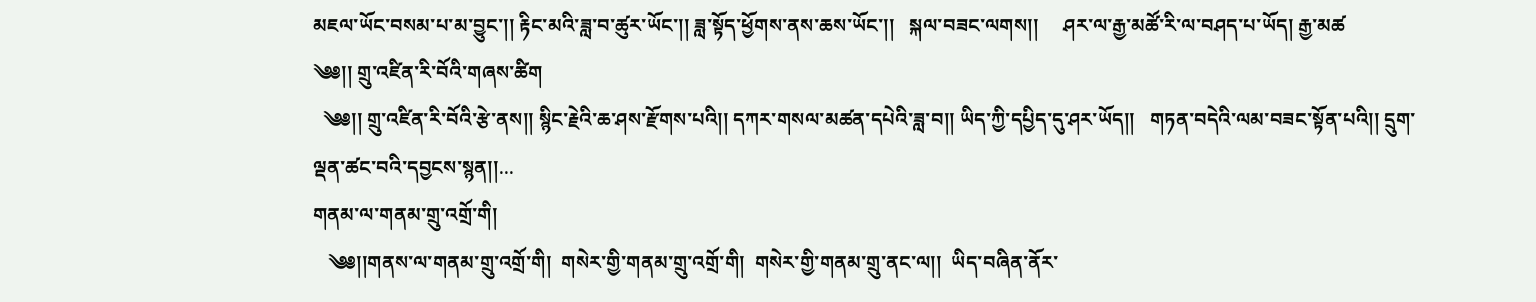མཇལ་ཡོང་བསམ་པ་མ་བྱུང་།། རྟིང་མའི་ཟླ་བ་ཚུར་ཡོང་།། ཟླ་སྟོད་ཕྱོགས་ནས་ཆས་ཡོང་།།   སྐལ་བཟང་ལགས།།     ཤར་ལ་རྒྱ་མཚོ་རི་ལ་བཤད་པ་ཡོད། རྒྱ་མཚ
༄༅།། གྲུ་འཛིན་རི་བོའི་གཞས་ཚིག
  ༄༅།། གྲུ་འཛིན་རི་བོའི་རྩེ་ནས།། སྙིང་རྗེའི་ཆ་ཤས་རྫོགས་པའི།། དཀར་གསལ་མཚན་དཔེའི་ཟླ་བ།། ཡིད་ཀྱི་དཔྱིད་དུ་ཤར་ཡོད།།   གཏན་བདེའི་ལམ་བཟང་སྟོན་པའི།། དྲུག་ལྡན་ཚང་བའི་དབྱངས་སྙན།།...
གནམ་ལ་གནམ་གྲུ་འགྲོ་གི།
   ༄༅།།གནས་ལ་གནམ་གྲུ་འགྲོ་གི།  གསེར་གྱི་གནམ་གྲུ་འགྲོ་གི།  གསེར་གྱི་གནམ་གྲུ་ནང་ལ།།  ཡིད་བཞིན་ནོར་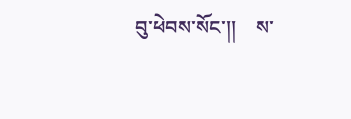བུ་ཕེབས་སོང་།།    ས་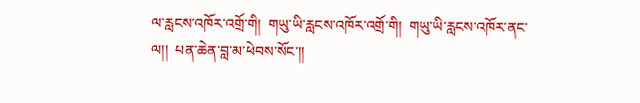ལ་རླངས་འཁོར་འགྲོ་གི།  གཡུ་ཡི་རླངས་འཁོར་འགྲོ་གི།  གཡུ་ཡི་རླངས་འཁོར་ནང་ལ།།  པན་ཆེན་བླ་མ་ཕེབས་སོང་།།